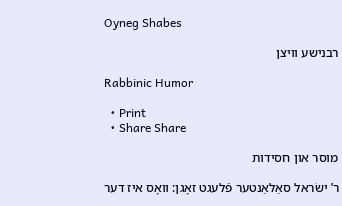Oyneg Shabes

רבנישע וויצן

Rabbinic Humor

  • Print
  • Share Share

מוסר און חסידות

ר’ ישׂראל סאַלאַנטער פֿלעגט זאָגן: וואָס איז דער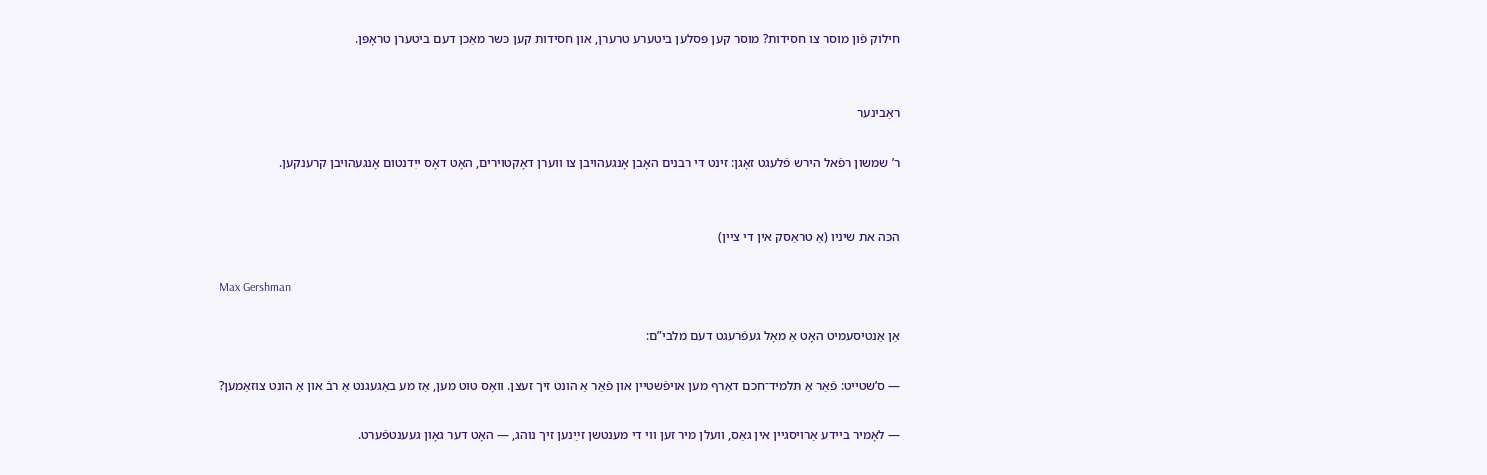חילוק פֿון מוסר צו חסידות? מוסר קען פּסלען ביטערע טרערן, און חסידות קען כּשר מאַכן דעם ביטערן טראָפּן.


ראַבינער

ר’ שמשון רפֿאל הירש פֿלעגט זאָגן: זינט די רבנים האָבן אָנגעהויבן צו ווערן דאָקטוירים, האָט דאָס ייִדנטום אָנגעהויבן קרענקען.


הכּה את שיניו (אַ טראַסק אין די ציין)

Max Gershman

אַן אַנטיסעמיט האָט אַ מאָל געפֿרעגט דעם מלבי”ם:

— ס’שטייט: פֿאַר אַ תּלמיד־חכם דאַרף מען אויפֿשטיין און פֿאַר אַ הונט זיך זעצן. וואָס טוט מען, אַז מע באַגעגנט אַ רבֿ און אַ הונט צוזאַמען?

— לאָמיר ביידע אַרויסגיין אין גאַס, וועלן מיר זען ווי די מענטשן זײַנען זיך נוהג, — האָט דער גאָון געענטפֿערט.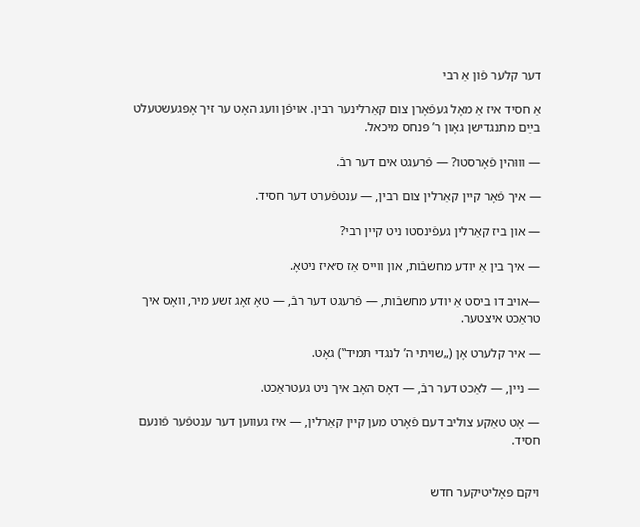דער קלער פֿון אַ רבי

אַ חסיד איז אַ מאָל געפֿאָרן צום קאַרלינער רבין. אויפֿן וועג האָט ער זיך אָפּגעשטעלט בײַם מתנגדישן גאָון ר’ פּנחס מיכאל.

— וווּהין פֿאָרסטו? — פֿרעגט אים דער רבֿ.

— איך פֿאָר קיין קאַרלין צום רבין, — ענטפֿערט דער חסיד.

— און ביז קאַרלין געפֿינסטו ניט קיין רבי?

— איך בין אַ יודע מחשבֿות, און ווייס אַז ס׳איז ניטאָ.

—אויב דו ביסט אַ יודע מחשבֿות, — פֿרעגט דער רבֿ, — טאָ זאָג זשע מיר, וואָס איך טראַכט איצטער.

— איר קלערט אָן („שויתי ה’ לנגדי תּמיד‟) גאָט.

— ניין, — לאַכט דער רבֿ, — דאָס האָב איך ניט געטראַכט.

— אָט טאַקע צוליב דעם פֿאָרט מען קיין קאַרלין, — איז געווען דער ענטפֿער פֿונעם חסיד.


ויקם פּאָליטיקער חדש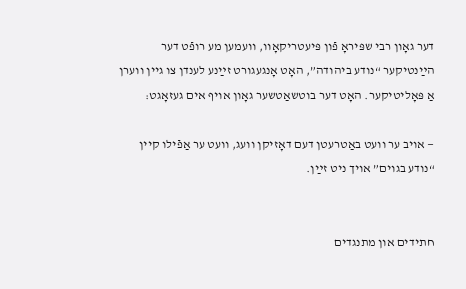דער גאָון רבי שפּיראָ פֿון פּיעטריקאָוו, וועמען מע רופֿט דער הײַנטיקער “נודע ביהודה”, האָט אָנגעגורט זײַנע לענדן צו גיין ווערן אַ פּאָליטיקער. האָט דער בוטשאַטשער גאָון אויף אים געזאָגט:

— אויב ער וועט באַטרעטן דעם דאָזיקן וועג, וועט ער אַפֿילו קיין “נודע בגוים” אויך ניט זײַן.


חתידים און מתנגדים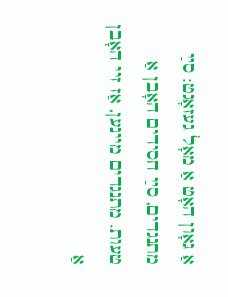אַ גאָון האָט אַ מאָל געזאָגט: סײַ מתנגדים, סײַ חסידים האָבן אַ טעות. מתנגדים מיינען, אַז זיי האָבן אַ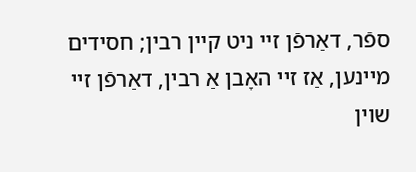ספֿר, דאַרפֿן זיי ניט קיין רבין; חסידים מיינען, אַז זיי האָבן אַ רבין, דאַרפֿן זיי שוין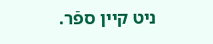ניט קיין ספֿר.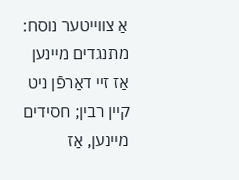אַ צווייטער נוסח: מתנגדים מיינען אַז זיי דאַרפֿן ניט קיין רבין; חסידים מיינען, אַז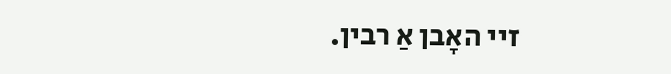זיי האָבן אַ רבין.